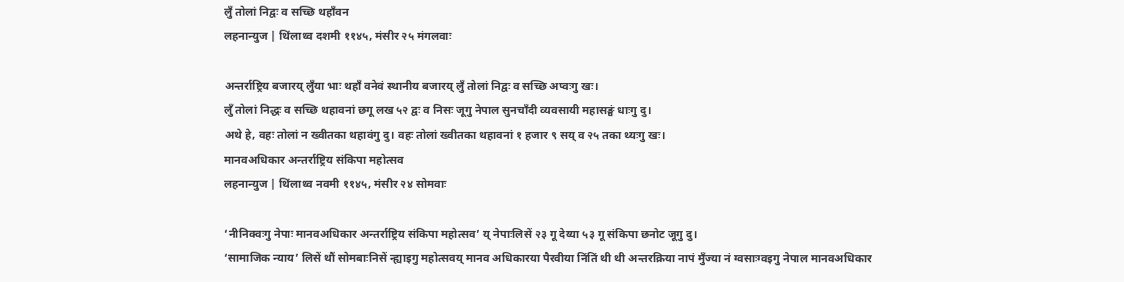लुँ तोलां निद्वः व सच्छि थहाँवन
लहनान्युज | थिंलाथ्व दशमी ११४५, मंसीर २५ मंगलवाः

अन्तर्राष्ट्रिय बजारय् लुँया भाः थहाँ वनेवं स्थानीय बजारय् लुँ तोलां निद्वः व सच्छि अप्वःगु खः।
लुँ तोलां निद्धः व सच्छि थहावनां छगू लख ५२ द्वः व निसः जूगु नेपाल सुनचाँदी व्यवसायी महासङ्घं धाःगु दु।
अथे हे, वहः तोलां न ख्वीतका थहावंगु दु। वहः तोलां ख्वीतका थहावनां १ हजार ९ सय् व २५ तका थ्यःगु खः।
मानवअधिकार अन्तर्राष्ट्रिय संकिपा महोत्सव
लहनान्युज | थिंलाथ्व नवमी ११४५, मंसीर २४ सोमवाः

‘नीनिक्वःगु नेपाः मानवअधिकार अन्तर्राष्ट्रिय संकिपा महोत्सव’ य् नेपाःलिसें २३ गू देय्या ५३ गू संकिपा छनोट जूगु दु।
‘सामाजिक न्याय’ लिसें थौं सोमबाःनिसें न्ह्याइगु महोत्सवय् मानव अधिकारया पैरवीया निंतिं थी थी अन्तरक्रिया नापं मुँज्या नं ग्वसाःग्वइगु नेपाल मानवअधिकार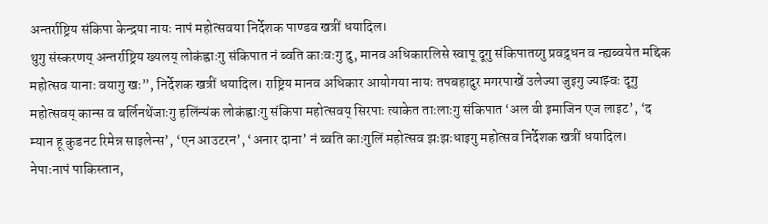अन्तर्राष्ट्रिय संकिपा केन्द्रया नायः नापं महोत्सवया निर्देशक पाण्डव खत्रीं धयादिल।
थुगु संस्करणय् अन्तर्राष्ट्रिय ख्यलय् लोकंह्वाःगु संकिपात नं ब्वति काःवःगु दु, मानव अधिकारलिसे स्वापू दूगु संकिपातय्गु प्रवद्र्धन व न्ह्यब्वयेत मद्दिक महोत्सव यानाः वयागु खः”, निर्देशक खत्रीं धयादिल। राष्ट्रिय मानव अधिकार आयोगया नायः तपबहादुर मगरपाखें उलेज्या जुइगु ज्याझ्वः दूगु महोत्सवय् कान्स व बर्लिनथेंजाःगु हलिंन्यंक लोकंह्वाःगु संकिपा महोत्सवय् सिरपाः त्याकेत ताःलाःगु संकिपात ‘अल वी इमाजिन एज लाइट’, ‘द म्यान हू कुडनट रिमेन्न साइलेन्स’, ‘एन आउटरन’, ‘अनार दाना’ नं ब्वति काःगुलिं महोत्सव झःझःधाइगु महोत्सव निर्देशक खत्रीं धयादिल।
नेपाःनापं पाकिस्तान,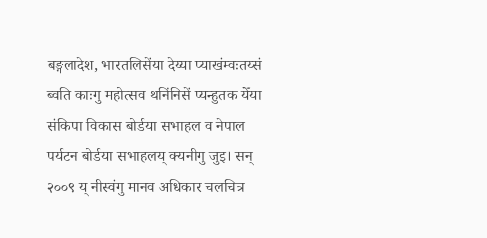बङ्गलादेश, भारतलिसेंया देय्या प्याखंम्वःतय्सं ब्वति काःगु महोत्सव थनिंनिसें प्यन्हुतक येँया संकिपा विकास बोर्डया सभाहल व नेपाल पर्यटन बोर्डया सभाहलय् क्यनीगु जुइ। सन् २००९ य् नीस्वंगु मानव अधिकार चलचित्र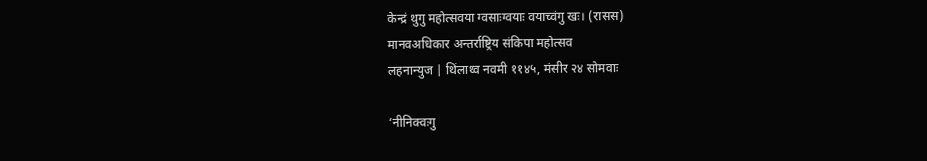केन्द्रं थुगु महोत्सवया ग्वसाःग्वयाः वयाच्वंगु खः। (रासस)
मानवअधिकार अन्तर्राष्ट्रिय संकिपा महोत्सव
लहनान्युज | थिंलाथ्व नवमी ११४५, मंसीर २४ सोमवाः

‘नीनिक्वःगु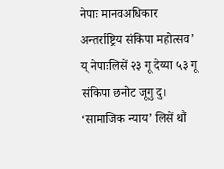नेपाः मानवअधिकार अन्तर्राष्ट्रिय संकिपा महोत्सव’ य् नेपाःलिसें २३ गू देय्या ५३ गू संकिपा छनोट जूगु दु।
‘सामाजिक न्याय’ लिसें थौं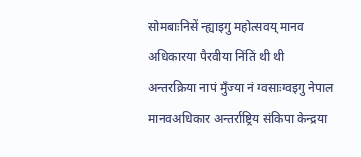सोमबाःनिसें न्ह्याइगु महोत्सवय् मानव अधिकारया पैरवीया निंतिं थी थी अन्तरक्रिया नापं मुँज्या नं ग्वसाःग्वइगु नेपाल मानवअधिकार अन्तर्राष्ट्रिय संकिपा केन्द्रया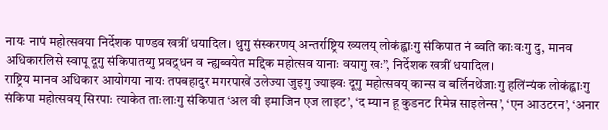नायः नापं महोत्सवया निर्देशक पाण्डव खत्रीं धयादिल। थुगु संस्करणय् अन्तर्राष्ट्रिय ख्यलय् लोकंह्वाःगु संकिपात नं ब्वति काःवःगु दु, मानव अधिकारलिसे स्वापू दूगु संकिपातय्गु प्रवद्र्धन व न्ह्यब्वयेत मद्दिक महोत्सव यानाः वयागु खः”, निर्देशक खत्रीं धयादिल।
राष्ट्रिय मानव अधिकार आयोगया नायः तपबहादुर मगरपाखें उलेज्या जुइगु ज्याझ्वः दूगु महोत्सवय् कान्स व बर्लिनथेंजाःगु हलिंन्यंक लोकंह्वाःगु संकिपा महोत्सवय् सिरपाः त्याकेत ताःलाःगु संकिपात ‘अल वी इमाजिन एज लाइट’, ‘द म्यान हू कुडनट रिमेन्न साइलेन्स’, ‘एन आउटरन’, ‘अनार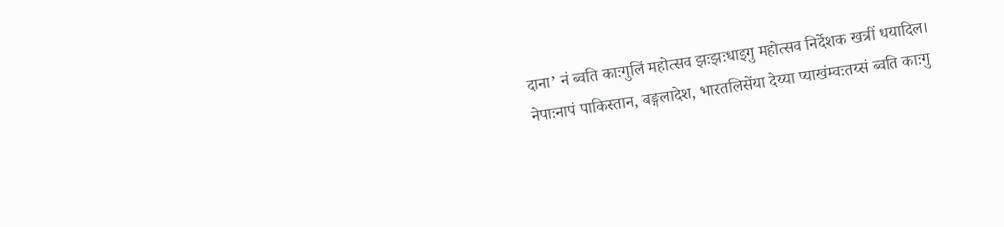दाना’ नं ब्वति काःगुलिं महोत्सव झःझःधाइगु महोत्सव निर्देशक खत्रीं धयादिल।
नेपाःनापं पाकिस्तान, बङ्गलादेश, भारतलिसेंया देय्या प्याखंम्वःतय्सं ब्वति काःगु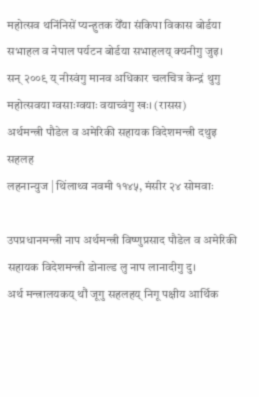महोत्सव थनिंनिसें प्यन्हुतक येँया संकिपा विकास बोर्डया सभाहल व नेपाल पर्यटन बोर्डया सभाहलय् क्यनीगु जुइ। सन् २००९ य् नीस्वंगु मानव अधिकार चलचित्र केन्द्रं थुगु महोत्सवया ग्वसाःग्वयाः वयाच्वंगु खः। (रासस)
अर्थमन्त्री पौडेल व अमेरिकी सहायक विदेशमन्त्री दथुइ सहलह
लहनान्युज | थिंलाथ्व नवमी ११४५, मंसीर २४ सोमवाः

उपप्रधानमन्त्री नाप अर्थमन्त्री विष्णुप्रसाद पौडेल व अमेरिकी सहायक विदेशमन्त्री डोनाल्ड लु नाप लानादीगु दु।
अर्थ मन्त्रालयकय् थौं जूगु सहलहय् निगू पक्षीय आर्थिक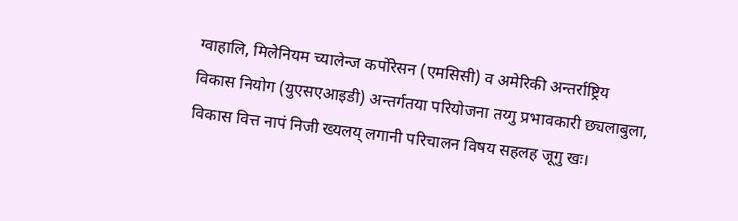ग्वाहालि, मिलेनियम च्यालेन्ज कर्पोरेसन (एमसिसी) व अमेरिकी अन्तर्राष्ट्रिय विकास नियोग (युएसएआइडी) अन्तर्गतया परियोजना तय्गु प्रभावकारी छ्यलाबुला, विकास वित्त नापं निजी ख्यलय् लगानी परिचालन विषय सहलह जूगु खः।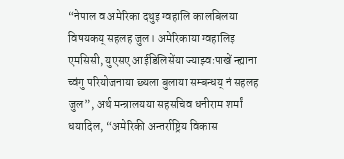“नेपाल व अमेरिका दथुइ ग्वहालि कालबिलया विषयकय् सहलह जुल। अमेरिकाया ग्वहालिइ एमसिसी, युएसए आईडिलिसेंया ज्याझ्वःपाखें न्ह्याना च्वंगु परियोजनाया छ्यला बुलाया सम्बन्धय् नं सहलह जुल”, अर्थ मन्त्रालयया सहसचिव धनीराम शर्मां धयादिल, “अमेरिकी अन्तर्राष्ट्रिय विकास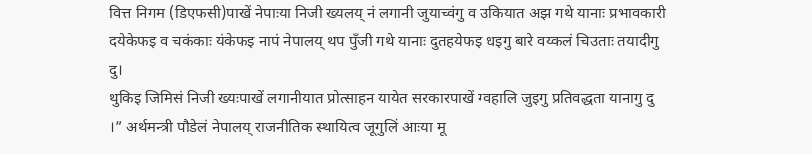वित्त निगम (डिएफसी)पाखें नेपाःया निजी ख्यलय् नं लगानी जुयाच्वंगु व उकियात अझ गथे यानाः प्रभावकारी दयेकेफइ व चकंकाः यंकेफइ नापं नेपालय् थप पुँजी गथे यानाः दुतहयेफइ धइगु बारे वय्कलं चिउताः तयादीगु दु।
थुकिइ जिमिसं निजी ख्यःपाखें लगानीयात प्रोत्साहन यायेत सरकारपाखें ग्वहालि जुइगु प्रतिवद्धता यानागु दु ।” अर्थमन्त्री पौडेलं नेपालय् राजनीतिक स्थायित्व जूगुलिं आःया मू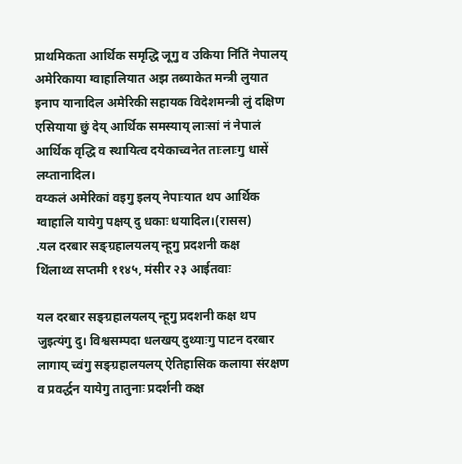प्राथमिकता आर्थिक समृद्धि जूगु व उकिया निंतिं नेपालय् अमेरिकाया ग्वाहालियात अझ तब्याकेत मन्त्री लुयात इनाप यानादिल अमेरिकी सहायक विदेशमन्त्री लुं दक्षिण एसियाया छुं देय् आर्थिक समस्याय् लाःसां नं नेपालं आर्थिक वृद्धि व स्थायित्व दयेकाच्वनेत ताःलाःगु धासें लय्तानादिल।
वय्कलं अमेरिकां वइगु इलय् नेपाःयात थप आर्थिक ग्वाहालि यायेगु पक्षय् दु धकाः धयादिल।(रासस)
.यल दरबार सङ्ग्रहालयलय् न्हूगु प्रदशनी कक्ष
थिंलाथ्व सप्तमी ११४५, मंसीर २३ आईतवाः

यल दरबार सङ्ग्रहालयलय् न्हूगु प्रदशनी कक्ष थप जुइत्यंगु दु। विश्वसम्पदा धलखय् दुथ्याःगु पाटन दरबार लागाय् च्वंगु सङ्ग्रहालयलय् ऐतिहासिक कलाया संरक्षण व प्रवर्द्धन यायेगु तातुनाः प्रदर्शनी कक्ष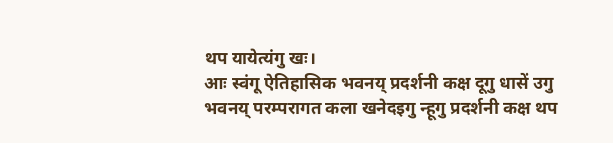थप यायेत्यंगु खः।
आः स्वंगू ऐतिहासिक भवनय् प्रदर्शनी कक्ष दूगु धासें उगु भवनय् परम्परागत कला खनेदइगु न्हूगु प्रदर्शनी कक्ष थप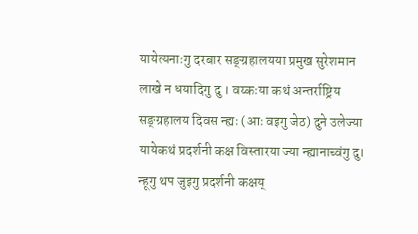यायेत्यनाःगु दरबार सङ्ग्रहालयया प्रमुख सुरेशमान लाखे न धयादिगु दु । वय्कःया कथं अन्तर्राष्ट्रिय सङ्ग्रहालय दिवस न्ह्यः (आः वइगु जेठ) दुने उलेज्या यायेकथं प्रदर्शनी कक्ष विस्तारया ज्या न्ह्यानाच्वंगु दु।
न्हूगु थप जुइगु प्रदर्शनी कक्षय्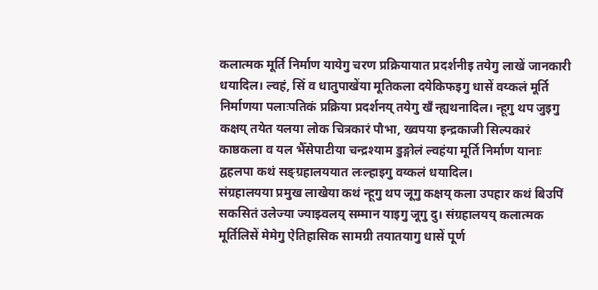कलात्मक मूर्ति निर्माण यायेगु चरण प्रक्रियायात प्रदर्शनीइ तयेगु लाखें जानकारी धयादिल। ल्वहं, सिँ व धातुपाखेंया मूतिकला दयेकिफइगु धासें वय्कलं मूर्ति निर्माणया पलाःपतिकं प्रक्रिया प्रदर्शनय् तयेगु खँ न्ह्यथनादिल। न्हूगु थप जुइगु कक्षय् तयेत यलया लोक चित्रकारं पौभा, ख्वपया इन्द्रकाजी सिल्पकारं काष्ठकला व यल भैँसेपाटीया चन्द्रश्याम डुङ्गोलं ल्वहंया मूर्ति निर्माण यानाः द्वहलपा कथं सङ्ग्रहालययात लःल्हाइगु वय्कलं धयादिल।
संग्रहालयया प्रमुख लाखेया कथं न्हूगु थप जूगु कक्षय् कला उपहार कथं बिउपिं सकसितं उलेज्या ज्याझ्वलय् सम्मान याइगु जूगु दु। संग्रहालयय् कलात्मक मूर्तिलिसें मेमेगु ऐतिहासिक सामग्री तयातयागु धासें पूर्ण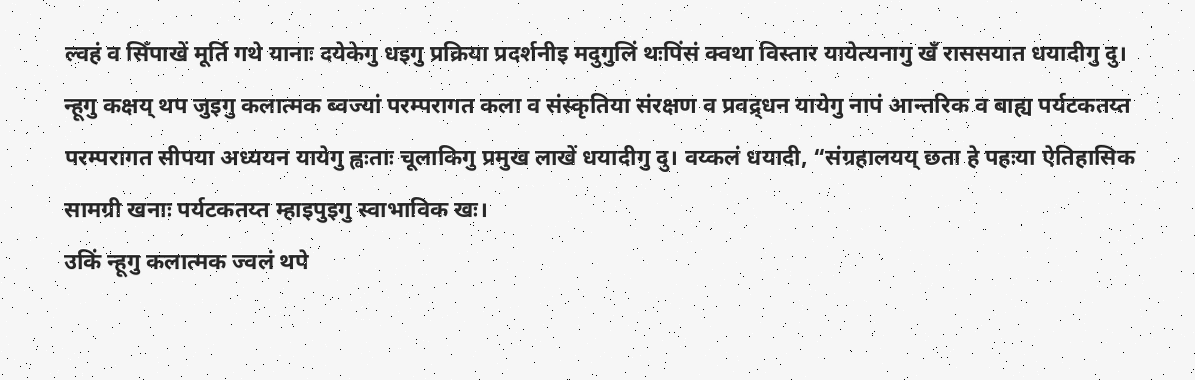ल्वहं व सिँपाखें मूर्ति गथे यानाः दयेकेगु धइगु प्रक्रिया प्रदर्शनीइ मदुगुलिं थःपिंसं क्वथा विस्तार यायेत्यनागु खँ राससयात धयादीगु दु।
न्हूगु कक्षय् थप जुइगु कलात्मक ब्वज्यां परम्परागत कला व संस्कृतिया संरक्षण व प्रवद्र्धन यायेगु नापं आन्तरिक व बाह्य पर्यटकतय्त परम्परागत सीपया अध्ययन यायेगु ह्वःताः चूलाकिगु प्रमुख लाखें धयादीगु दु। वय्कलं धयादी, “संग्रहालयय् छता हे पहःया ऐतिहासिक सामग्री खनाः पर्यटकतय्त म्हाइपुइगु स्वाभाविक खः।
उकिं न्हूगु कलात्मक ज्वलं थपे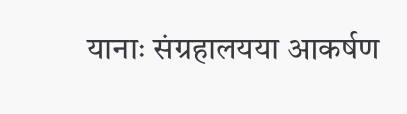यानाः संग्रहालयया आकर्षण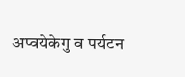अप्वयेकेगु व पर्यटन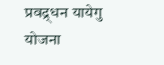प्रवद्र्धन यायेगु योजना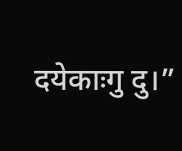दयेकाःगु दु।”